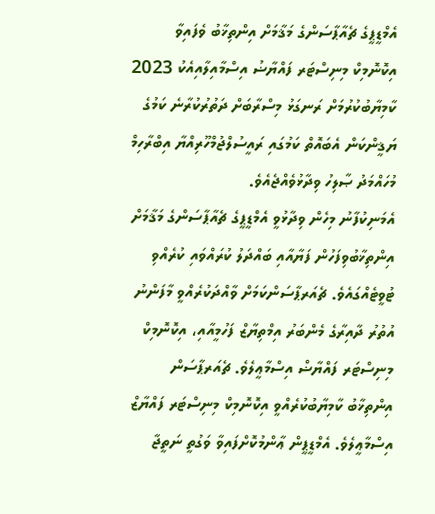އެމްޑީޕީގެ ޗެއާޕާސަންގެ މަޤާމަށް އިންތިޚާބު ވެފައިވާ އިކޮނޮމިކް މިނިސްޓަރ ފައްޔާޟު އިސްމާއިލާއިއެކު 2023 ކާމިޔާބުކުރުމަށް ރަނގަޅު މިސްރާބަށް ދަތުރުކުރާނެ ކަމުގެ ޔަޤީންކަން އެބައޮތް ކަމުގައި ރައީސުލްޖުމްހޫރިއްޔާ އިބްރާހިމް މުހައްމަދު ޞާލިހު ވިދާޅުވެއްޖެއެވެ.
އެމަނިކުފާނު މިހެން ވިދާޅުވީ އެމްޑީޕީގެ ޗެއާޕާސަންގެ މަޤާމަށް އިންތިޚާބުވިފަހުން ފަޔާއާއި ބައްދަލު ކުރައްވައި ކުރެއްވި ޓުވީޓެއްގައެވެ. ޗެއަރޕާސަންކަމަށް ވާއްދަކުރެއްވީ މާފަންނު އުތުރު ދާއިރާގެ މެންބަރު އިމްތިޔާޒް ފަހުމީއާއި، އިކޮނޮމިކް މިނިސްޓަރ ފައްޔާޟް އިސްމާޢީލެވެ. ޗެއަރޕާސަން އިންތިޚާބު ކާމިޔާބުކުރެއްވީ އިކޮނޮމިކް މިނިސްޓަރ ފައްޔާޒް އިސްމާޢީލެވެ. އެމްޑީޕީން ޢާންމުކޮށްފައިވާ ވަގުތީ ނަތީޖާ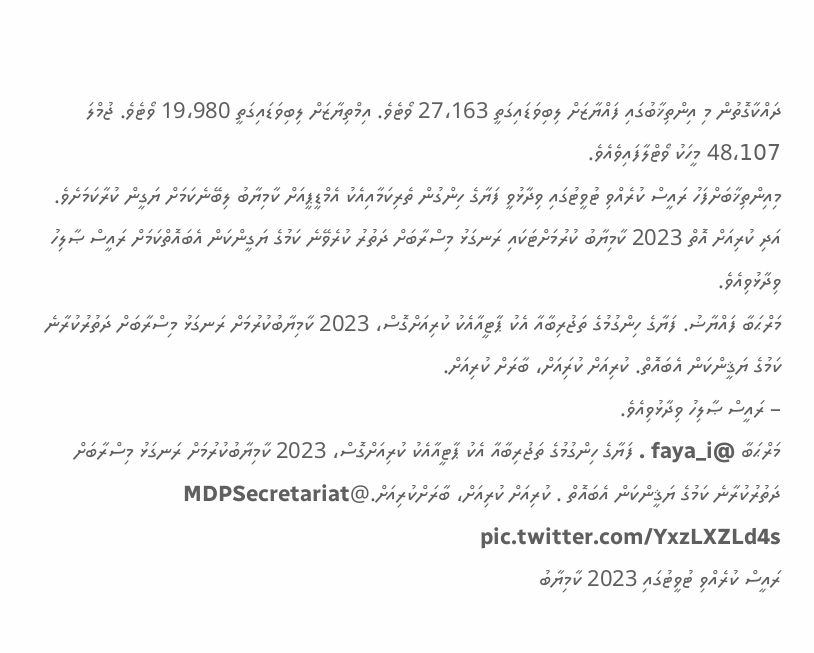ދައްކާގޮތުން މި އިންތިޚާބުގައި ފައްޔާޒަށް ލިބިވަޑައިގަތީ 27،163 ވޯޓެވެ. އިމްތިޔާޒަށް ލިބިވަޑައިގަތީ 19،980 ވޯޓެވެ. ޖުމްލަ 48،107 މީހަކު ވޯޓްލާފައިވެއެވެ.
މިއިންތިޚާބަށްފަހު ރައީސް ކުރެއްވި ޓުވީޓުގައި ވިދާޅުވީ ފަޔާގެ ހިންގުން ތެރިކަމާއިއެކު އެމްޑީޕީއަށް ކާމިޔާބު ލިބޭނެކަމަށް ޔަގީން ކުރާކަމަށެވެ. އަދި ކުރިއަށް އޮތް 2023 ކާމިޔާބު ކުރުމަށްޓަކައި ރަނގަޅު މިސްރާބަށް ދަތުރު ކުރެވޭނެ ކަމުގެ ޔަގީންކަން އެބައޮތްކަމަށް ރައީސް ޞާލިހު ވިދާޅުވިއެވެ.
މަރްޙަބާ ފައްޔާޟު. ފަޔާގެ ހިންގުމުގެ ތަޖުރިބާއާ އެކު ޕާޓީއާއެކު ކުރިއަށްގޮސް، 2023 ކާމިޔާބުކުރުމަށް ރަނގަޅު މިސްރާބަށް ދަތުރުކުރާނެ ކަމުގެ ޔަޤީންކަން އެބައޮތް. ކުރިއަށް ކުރިައަށް، ބާރަށް ކުރިއަށް.
– ރައީސް ޞާލިހު ވިދާޅުވިއެވެ.
މަރްޙަބާ @faya_i . ފަޔާގެ ހިންގުމުގެ ތަޖުރިބާއާ އެކު ޕާޓީއާއެކު ކުރިއަށްގޮސް، 2023 ކާމިޔާބުކުރުމަށް ރަނގަޅު މިސްރާބަށް ދަތުރުކުރާނެ ކަމުގެ ޔަޤީންކަން އެބައޮތް . ކުރިއަށް ކުރިއަށް، ބާރަށްކުރިއަށް.@MDPSecretariat pic.twitter.com/YxzLXZLd4s
ރައީސް ކުރެއްވި ޓުވީޓުގައި 2023 ކާމިޔާބު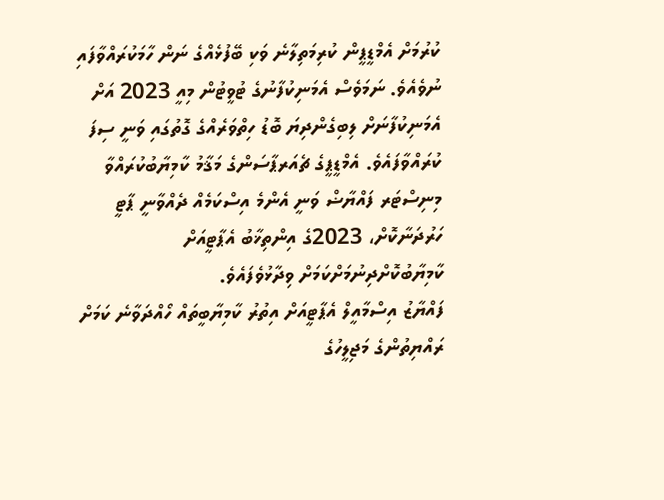ކުރުމަށް އެމްޑީޕީން ކުރިމަތިލާނެ ވަކި ބޭފުޅެއްގެ ނަން ހާމަކުރައްވާފައި ނުވެއެވެ. ނަމަވެސް އެމަނިކުފާނުގެ ޓުވީޓުން މިއީ 2023 އަށް އެމަނިކުފާނަށް ލިބިގެންދިޔަ ބޮޑު ހިތްވަރެއްގެ ގޮތުގައި ވަނީ ސިފަ ކުރައްވާފައެވެ. އެމްޑީޕީގެ ޗެއަރޕާސަންގެ މަޤާމު ކާމިޔާބުކުރައްވާ މިނިސްޓަރ ފައްޔާޟް ވަނީ އެންމެ އިސްކަމެއް ދެއްވާނީ ޕާޓީ ހަރުދަނާކޮށް، 2023ގެ އިންތިޚާބު އެޕާޓީއަށް ކާމިޔާބުކޮށްދިނުމަށްކަމަށް ވިދާޅުވެފައެވެ.
ފައްޔާޒު އިސްމާއީލް އެޕާޓީއަށް އިތުރު ކާމިޔާބީތައް ހޯއްދަވާނެ ކަމަށް ރައްޔިތުންގެ މަޖިލީހުގެ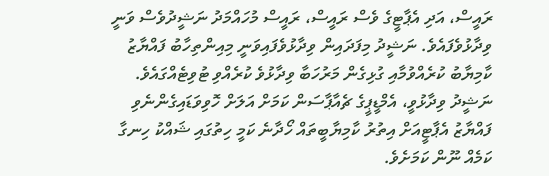ރައީސް، އަދި އެޕާޓީގެ ވެސް ރައީސް، ރައީސް މުހައްމަދު ނަޝީދުވެސް ވަނީ ވިދާޅުވެފައެވެ. ނަޝީދު މިފަދައިން ވިދާޅުވެފައިވަނީ މިއިންތިހާބު ފައްޔާޒު ކާމިޔާބު ކުރެއްވުމާއި ގުޅިގެން މަރުހަބާ ވިދާޅުވެ ކުރެއްވި ޓުވިޓެއްގައެވެ.
ނަޝީދު ވިދާޅުވީ، އެމްޑީޕީގެ ޗެއާޕާސަން ކަމަށް އަލަށް ހޮވިވަޑައިގެންނެވި ފައްޔާޒު އެޕާޓީއަށް އިތުރު ކާމިޔާބީތައް ހޯދާނެ ކަމީ ހިތުގައި ޝައްކު ހިނގާ ކަމެއް ނޫން ކަމަށެވެ.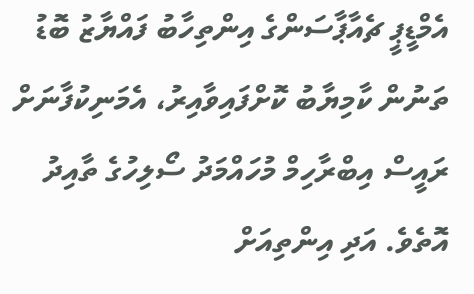އެމްޑީޕީ ޗެއާޕާސަންގެ އިންތިހާބު ފައްޔާޒު ބޮޑު ތަނުން ކާމިޔާބު ކޮށްފައިވާއިރު، އެމަނިކުފާނަށް ރައީސް އިބްރާހިމް މުހައްމަދު ސޯލިހުގެ ތާއިދު އޮތެވެ. އަދި އިންތިއަށް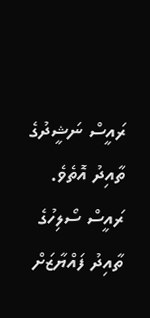ރައީސް ނަޝީދުގެ ތާއިދު އޮތެވެ. ރައީސް ސޯލިހުގެ ތާއިދު ފައްޔާޒަށް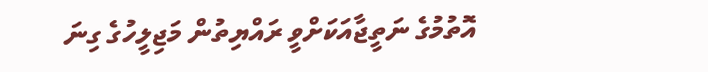އޮތުމުގެ ނަތީޖާއަކަށްވީ ރައްޔިތުން މަޖިލީހުގެ ގިނަ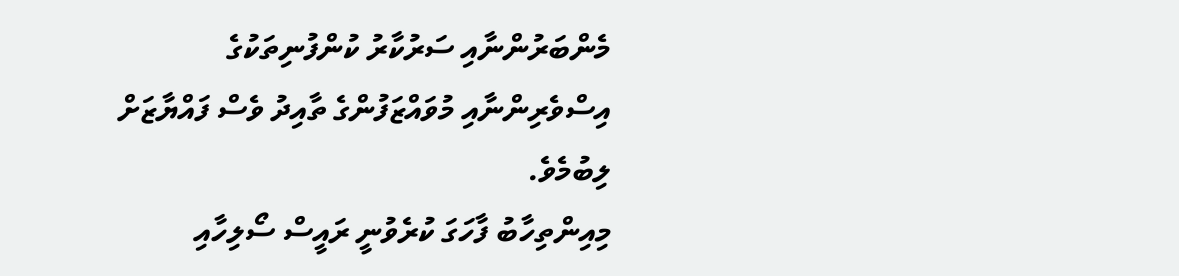މެންބަރުންނާއި ސަރުކާރު ކުންފުނިތަކުގެ އިސްވެރިންނާއި މުވައްޒަފުންގެ ތާއިދު ވެސް ފައްޔާޒަށް ލިބުމެވެ.
މިއިންތިހާބު ފާހަގަ ކުރެވުނީ ރައީސް ސޯލިހާއި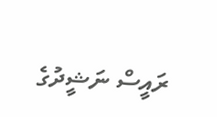ރައީސް ނަޝީދުގެ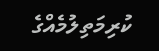ކުރިމަތިލުމެއްގެ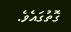ގޮތުގައެވެ.